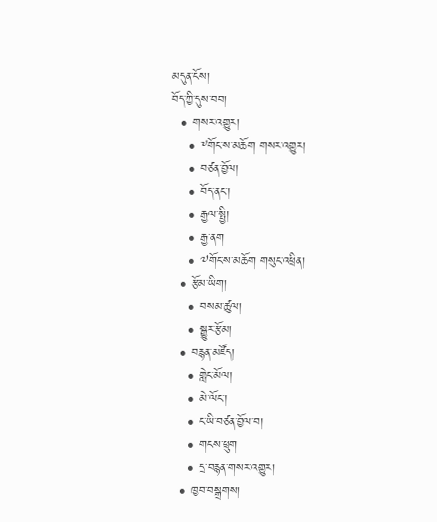མདུན་ངོས།
བོད་ཀྱི་དུས་བབ།
  • གསར་འགྱུར།
    • ༸གོང་ས་མཆོག གསར་འགྱུར།
    • བཙན་བྱོལ།
    • བོད་ནང་།
    • རྒྱལ་སྤྱི།
    • རྒྱ་ནག
    • ༧གོང་ས་མཆོག གསུང་འཕྲིན།
  • རྩོམ་ཡིག།
    • བསམ་ཚུལ།
    • སྒྱུར་རྩོམ།
  • བརྙན་མཛོད།
    • གླེང་མོལ།
    • མེ་ལོང་།
    • ང་ཡི་བཙན་བྱོལ་བ།
    • གངས་ཕྲུག
    • དྲ་བརྙན་གསར་འགྱུར།
  • ཁྱབ་བསྒྲགས།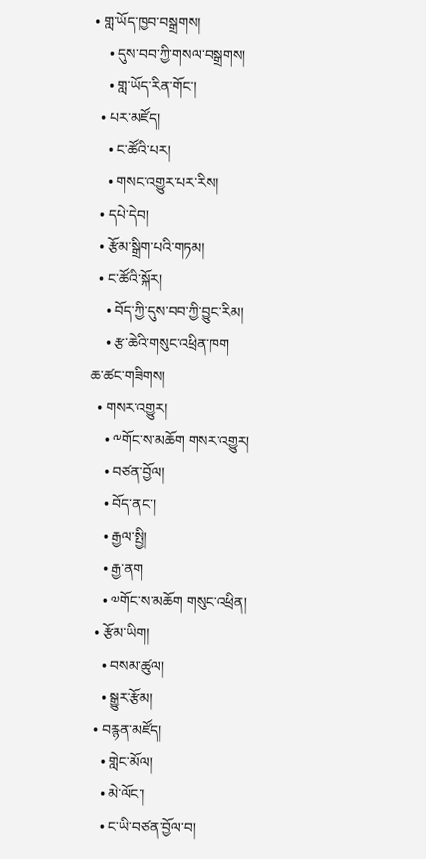• གླ་ཡོད་ཁྱབ་བསྒྲགས།
    • དུས་བབ་ཀྱི་གསལ་བསྒྲགས།
    • གླ་ཡོད་རིན་གོང་།
  • པར་མཛོད།
    • ང་ཚོའི་པར།
    • གསང་འགྱུར་པར་རིས།
  • དཔེ་དེབ།
  • རྩོམ་སྒྲིག་པའི་གཏམ།
  • ང་ཚོའི་སྐོར།
    • བོད་ཀྱི་དུས་བབ་ཀྱི་བྱུང་རིམ།
    • རྩ་ཆེའི་གསུང་འཕྲིན་ཁག
ཆ་ཚང་གཟིགས།
  • གསར་འགྱུར།
    • ༸གོང་ས་མཆོག གསར་འགྱུར།
    • བཙན་བྱོལ།
    • བོད་ནང་།
    • རྒྱལ་སྤྱི།
    • རྒྱ་ནག
    • ༧གོང་ས་མཆོག གསུང་འཕྲིན།
  • རྩོམ་ཡིག།
    • བསམ་ཚུལ།
    • སྒྱུར་རྩོམ།
  • བརྙན་མཛོད།
    • གླེང་མོལ།
    • མེ་ལོང་།
    • ང་ཡི་བཙན་བྱོལ་བ།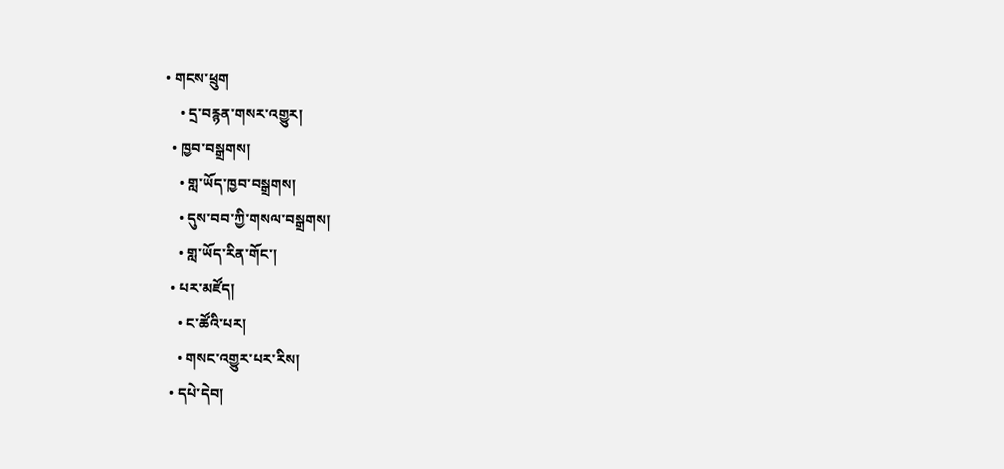• གངས་ཕྲུག
    • དྲ་བརྙན་གསར་འགྱུར།
  • ཁྱབ་བསྒྲགས།
    • གླ་ཡོད་ཁྱབ་བསྒྲགས།
    • དུས་བབ་ཀྱི་གསལ་བསྒྲགས།
    • གླ་ཡོད་རིན་གོང་།
  • པར་མཛོད།
    • ང་ཚོའི་པར།
    • གསང་འགྱུར་པར་རིས།
  • དཔེ་དེབ།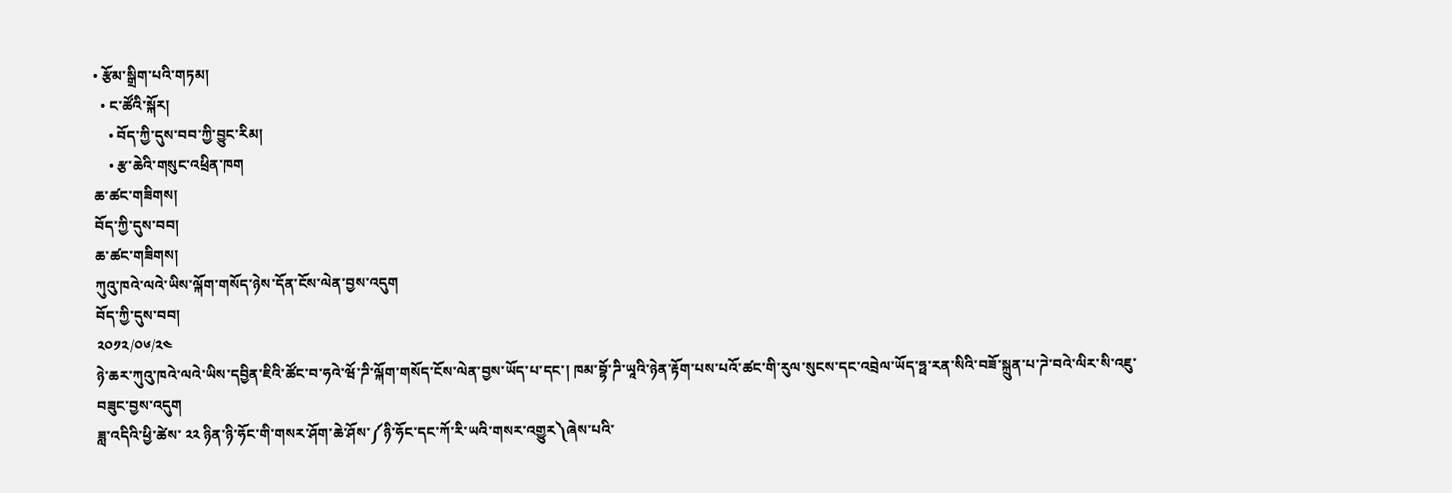• རྩོམ་སྒྲིག་པའི་གཏམ།
  • ང་ཚོའི་སྐོར།
    • བོད་ཀྱི་དུས་བབ་ཀྱི་བྱུང་རིམ།
    • རྩ་ཆེའི་གསུང་འཕྲིན་ཁག
ཆ་ཚང་གཟིགས།
བོད་ཀྱི་དུས་བབ།
ཆ་ཚང་གཟིགས།
ཀུའུ་ཁའེ་ལའེ་ཡིས་ལྐོག་གསོད་ཉེས་དོན་ངོས་ལེན་བྱས་འདུག
བོད་ཀྱི་དུས་བབ།
༢༠༡༢/༠༦/༢༤
ཉེ་ཆར་ཀུའུ་ཁའེ་ལའེ་ཡིས་དབྱིན་ཇིའི་ཚོང་བ་ཧའེ་ཝོ་ཌི་ལྐོག་གསོད་ངོས་ལེན་བྱས་ཡོད་པ་དང་། ཁམ་བྷོ་ཌི་ཡཱའི་ཉེན་རྟོག་པས་པའོ་ཚང་གི་རུལ་སུངས་དང་འབྲེལ་ཡོད་ཧྥ་རན་སིའི་བཟོ་སྐྲུན་པ་ཌེ་བའེ་ལིར་སི་འཇུ་བཟུང་བྱས་འདུག
ཟླ་འདིའི་ཕྱི་ཚེས་ ༢༢ ཉིན་ཉི་ཧོང་གི་གསར་ཤོག་ཆེ་ཤོས་༼ཉི་ཧོང་དང་ཀོ་རི་ཡའི་གསར་འགྱུར༽ཞེས་པའི་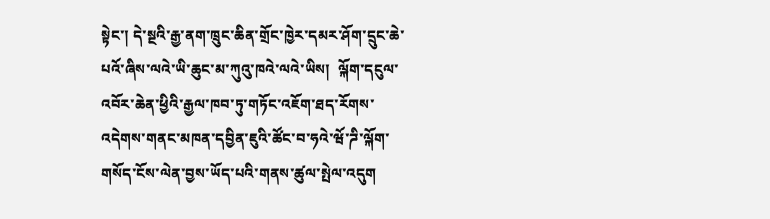སྟེང་། དེ་སྔའི་རྒྱ་ནག་ཁྲུང་ཆིན་གྲོང་ཁྱེར་དམར་ཤོག་དྲུང་ཆེ་པའོ་ཞིས་ལའེ་ཡི་ཆུང་མ་ཀུའུ་ཁའེ་ལའེ་ཡིས།  ལྐོག་དངུལ་འབོར་ཆེན་ཕྱིའི་རྒྱལ་ཁབ་ཏུ་གཏོང་འཇོག་ཐད་རོགས་འདེགས་གནང་མཁན་དབྱིན་ཇུའི་ཚོང་བ་ཧའེ་ཝོ་ཌི་ལྐོག་གསོད་ངོས་ལེན་བྱས་ཡོད་པའི་གནས་ཚུལ་སྤེལ་འདུག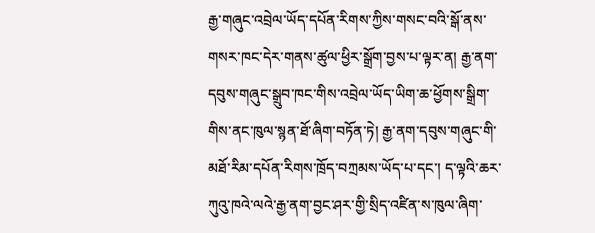རྒྱ་གཞུང་འབྲེལ་ཡོད་དཔོན་རིགས་ཀྱིས་གསང་བའི་སྒོ་ནས་གསར་ཁང་དེར་གནས་ཚུལ་ཕྱིར་སྒྲོག་བྱས་པ་ལྟར་ན། རྒྱ་ནག་དབུས་གཞུང་སྒྲུབ་ཁང་གིས་འབྲེལ་ཡོད་ཡིག་ཆ་ཕྱོགས་སྒྲིག་གིས་ནང་ཁུལ་སྙན་ཐོ་ཞིག་བཏོན་ཏེ། རྒྱ་ནག་དབུས་གཞུང་གི་མཐོ་རིམ་དཔོན་རིགས་ཁྲོད་བཀྲམས་ཡོད་པ་དང་། ད་ལྟའི་ཆར་ཀུའུ་ཁའེ་ལའེ་རྒྱ་ནག་བྱང་ཤར་གྱི་སྲིད་འཛིན་ས་ཁུལ་ཞིག་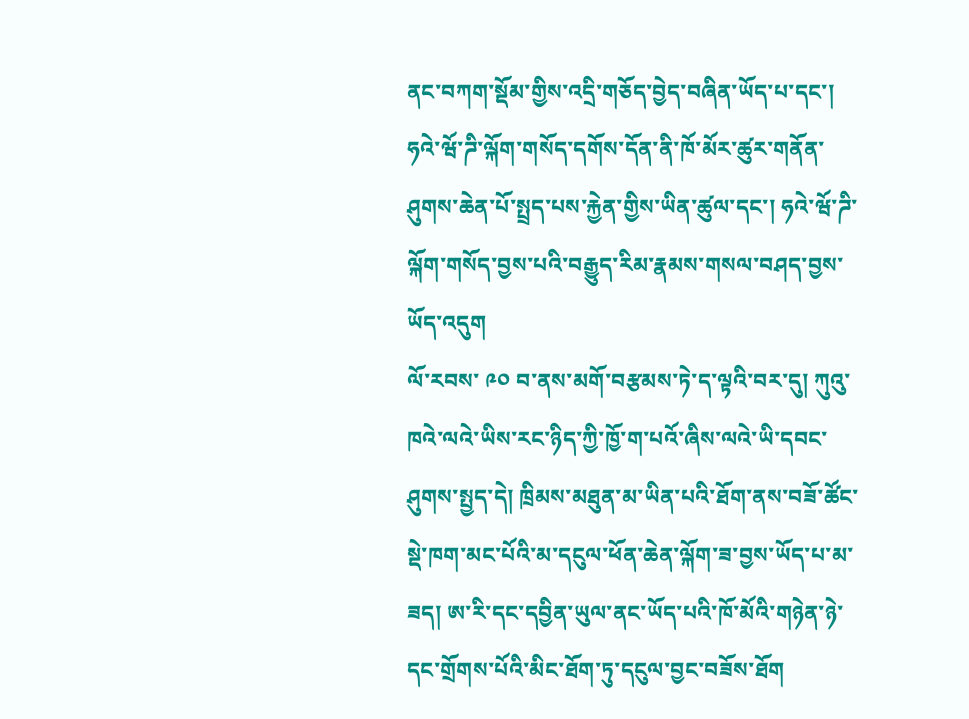ནང་བཀག་སྡོམ་གྱིས་འདྲི་གཅོད་བྱེད་བཞིན་ཡོད་པ་དང་། ཧའེ་ཝོ་ཌི་ལྐོག་གསོད་དགོས་དོན་ནི་ཁོ་མོར་ཚུར་གནོན་ཤུགས་ཆེན་པོ་སྤྲད་པས་རྐྱེན་གྱིས་ཡིན་ཚུལ་དང་། ཧའེ་ཝོ་ཌི་ལྐོག་གསོད་བྱས་པའི་བརྒྱུད་རིམ་རྣམས་གསལ་བཤད་བྱས་ཡོད་འདུག
ལོ་རབས་ ༩༠ བ་ནས་མགོ་བརྩམས་ཏེ་ད་ལྟའི་བར་དུ། ཀུའུ་ཁའེ་ལའེ་ཡིས་རང་ཉིད་ཀྱི་ཁྱོ་ག་པའོ་ཞིས་ལའེ་ཡི་དབང་ཤུགས་སྤྱད་དེ། ཁྲིམས་མཐུན་མ་ཡིན་པའི་ཐོག་ནས་བཟོ་ཚོང་སྡེ་ཁག་མང་པོའི་མ་དངུལ་ཕོན་ཆེན་ལྐོག་ཟ་བྱས་ཡོད་པ་མ་ཟད། ཨ་རི་དང་དབྱིན་ཡུལ་ནང་ཡོད་པའི་ཁོ་མོའི་གཉེན་ཉེ་དང་གྲོགས་པོའི་མིང་ཐོག་ཏུ་དངུལ་བྱང་བཟོས་ཐོག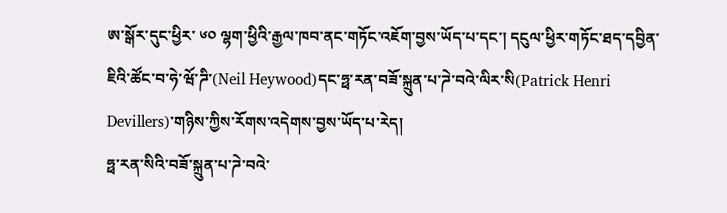ཨ་སྒོར་དུང་ཕྱིར་ ༦༠ ལྷག་ཕྱིའི་རྒྱལ་ཁབ་ནང་གཏོང་འཇོག་བྱས་ཡོད་པ་དང་། དངུལ་ཕྱིར་གཏོང་ཐད་དབྱིན་ཇིའི་ཚོང་བ་ཧེ་ཝོ་ཌི་(Neil Heywood)དང་ཧྥ་རན་བཟོ་སྐྲུན་པ་ཌེ་བའེ་ལིར་སི(Patrick Henri Devillers)་གཉིས་ཀྱིས་རོགས་འདེགས་བྱས་ཡོད་པ་རེད།
ཧྥ་རན་སིའི་བཟོ་སྐྲུན་པ་ཌེ་བའེ་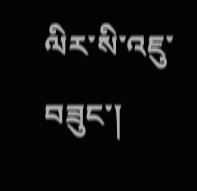ལིར་སི་འཇུ་བཟུང་།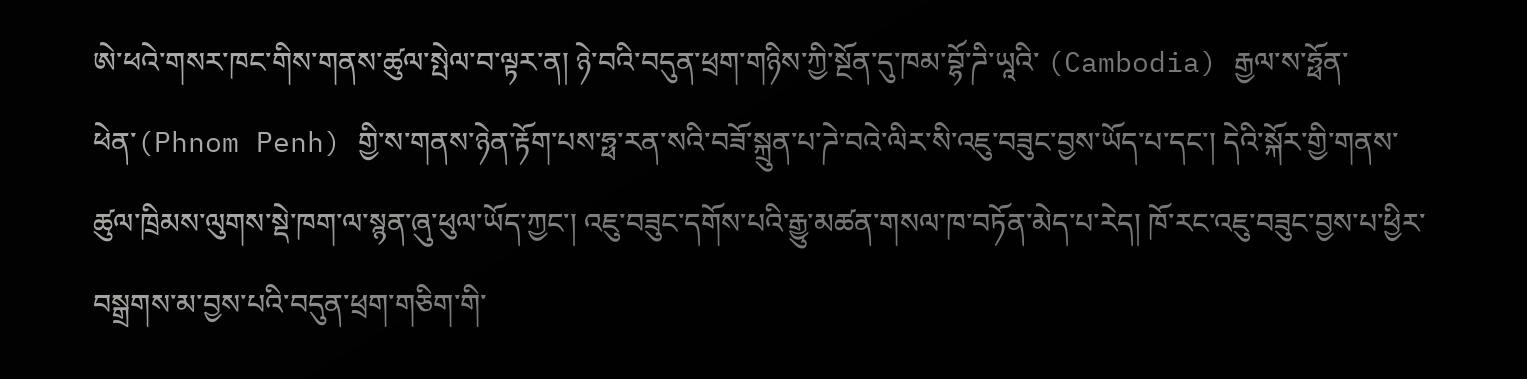ཨེ་ཕའེ་གསར་ཁང་གིས་གནས་ཚུལ་སྤེལ་བ་ལྟར་ན། ཉེ་བའི་བདུན་ཕྲག་གཉིས་ཀྱི་སྔོན་དུ་ཁམ་བྷོ་ཌི་ཡཱའི་ (Cambodia) རྒྱལ་ས་ཧྥོན་ཕེན་(Phnom Penh) གྱི་ས་གནས་ཉེན་རྟོག་པས་ཧྥ་རན་སའི་བཟོ་སྐྲུན་པ་ཌེ་བའེ་ལིར་སི་འཇུ་བཟུང་བྱས་ཡོད་པ་དང་། དེའི་སྐོར་གྱི་གནས་ཚུལ་ཁྲིམས་ལུགས་སྡེ་ཁག་ལ་སྙན་ཞུ་ཕུལ་ཡོད་ཀྱང་། འཇུ་བཟུང་དགོས་པའི་རྒྱུ་མཚན་གསལ་ཁ་བཏོན་མེད་པ་རེད། ཁོ་རང་འཇུ་བཟུང་བྱས་པ་ཕྱིར་བསྒྲགས་མ་བྱས་པའི་བདུན་ཕྲག་གཅིག་གི་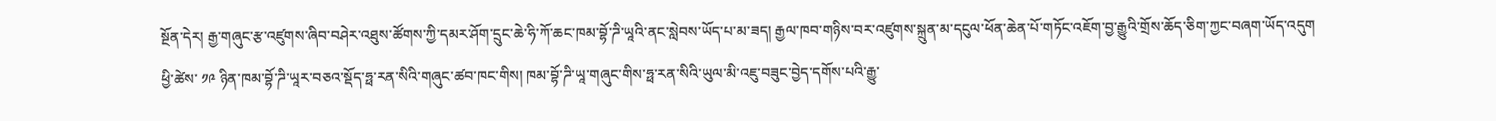སྔོན་དེར། རྒྱ་གཞུང་རྩ་འཛུགས་ཞིབ་བཤེར་འཐུས་ཚོགས་ཀྱི་དམར་ཤོག་དྲུང་ཆེ་ཧི་ཀོ་ཆང་ཁམ་བྷོ་ཌི་ཡཱའི་ནང་སླེབས་ཡོད་པ་མ་ཟད། རྒྱལ་ཁབ་གཉིས་བར་འཛུགས་སྐྲུན་མ་དངུལ་ཕོན་ཆེན་པོ་གཏོང་འཇོག་བྱ་རྒྱུའི་གྲོས་ཆོད་ཅིག་ཀྱང་བཞག་ཡོད་འདུག
ཕྱི་ཚེས་ ༡༩ ཉིན་ཁམ་བྷོ་ཌི་ཡཱར་བཅའ་སྡོད་ཧྥ་རན་སིའི་གཞུང་ཚབ་ཁང་གིས། ཁམ་བྷོ་ཌི་ཡཱ་གཞུང་གིས་ཧྥ་རན་སིའི་ཡུལ་མི་འཇུ་བཟུང་བྱེད་དགོས་པའི་རྒྱུ་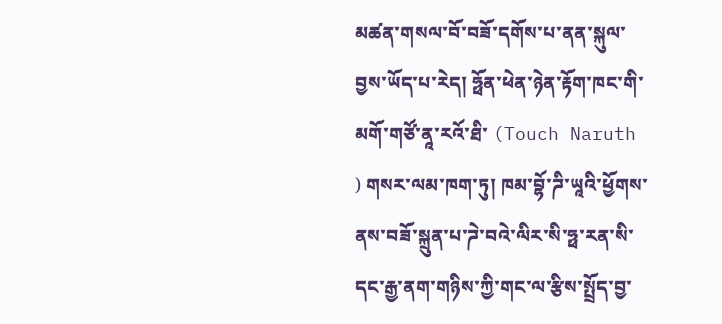མཚན་གསལ་བོ་བཟོ་དགོས་པ་ནན་སྐུལ་བྱས་ཡོད་པ་རེད། ཧྥོན་ཕེན་ཉེན་རྟོག་ཁང་གི་མགོ་གཙོ་ནཱ་རའོ་ཐི་ (Touch Naruth ) གསར་ལམ་ཁག་ཏུ། ཁམ་བྷོ་ཌི་ཡཱའི་ཕྱོགས་ནས་བཟོ་སྐྲུན་པ་ཌེ་བའེ་ལིར་སི་ཧྥ་རན་སི་དང་རྒྱ་ནག་གཉིས་ཀྱི་གང་ལ་རྩིས་སྤྲོད་བྱ་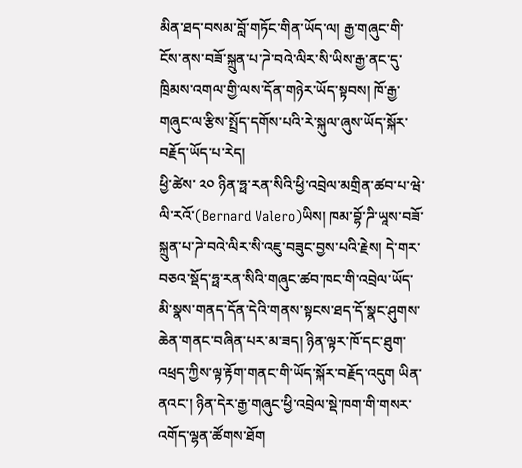མིན་ཐད་བསམ་བློ་གཏོང་གིན་ཡོད་ལ། རྒྱ་གཞུང་གི་ངོས་ནས་བཟོ་སྐྲུན་པ་ཌེ་བའེ་ལིར་སི་ཡིས་རྒྱ་ནང་དུ་ཁྲིམས་འགལ་གྱི་ལས་དོན་གཉེར་ཡོད་སྟབས། ཁོ་རྒྱ་གཞུང་ལ་རྩིས་སྤྲོད་དགོས་པའི་རེ་སྐུལ་ཞུས་ཡོད་སྐོར་བརྗོད་ཡོད་པ་རེད།
ཕྱི་ཚེས་ ༢༠ ཉིན་ཧྥ་རན་སིའི་ཕྱི་འབྲེལ་མགྲིན་ཚབ་པ་ཝེ་ལི་རའོ་(Bernard Valero)ཡིས། ཁམ་བྷོ་ཌི་ཡཱས་བཟོ་སྐྲུན་པ་ཌེ་བའེ་ལིར་སི་འཇུ་བཟུང་བྱས་པའི་རྗེས། དེ་གར་བཅའ་སྡོད་ཧྥ་རན་སིའི་གཞུང་ཚབ་ཁང་གི་འབྲེལ་ཡོད་མི་སྣས་གནད་དོན་དེའི་གནས་སྟངས་ཐད་དོ་སྣང་ཤུགས་ཆེན་གནང་བཞིན་པར་མ་ཟད། ཉིན་ལྟར་ཁོ་དང་ཐུག་འཕྲད་ཀྱིས་ལྟ་རྟོག་གནང་གི་ཡོད་སྐོར་བརྗོད་འདུག ཡིན་ནའང་། ཉིན་དེར་རྒྱ་གཞུང་ཕྱི་འབྲེལ་སྡེ་ཁག་གི་གསར་འགོད་ལྷན་ཚོགས་ཐོག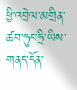ཕྱི་འབྲེལ་མགྲིན་ཚབ་ཧུང་ཧྲི་ཡིས་གནད་དོན་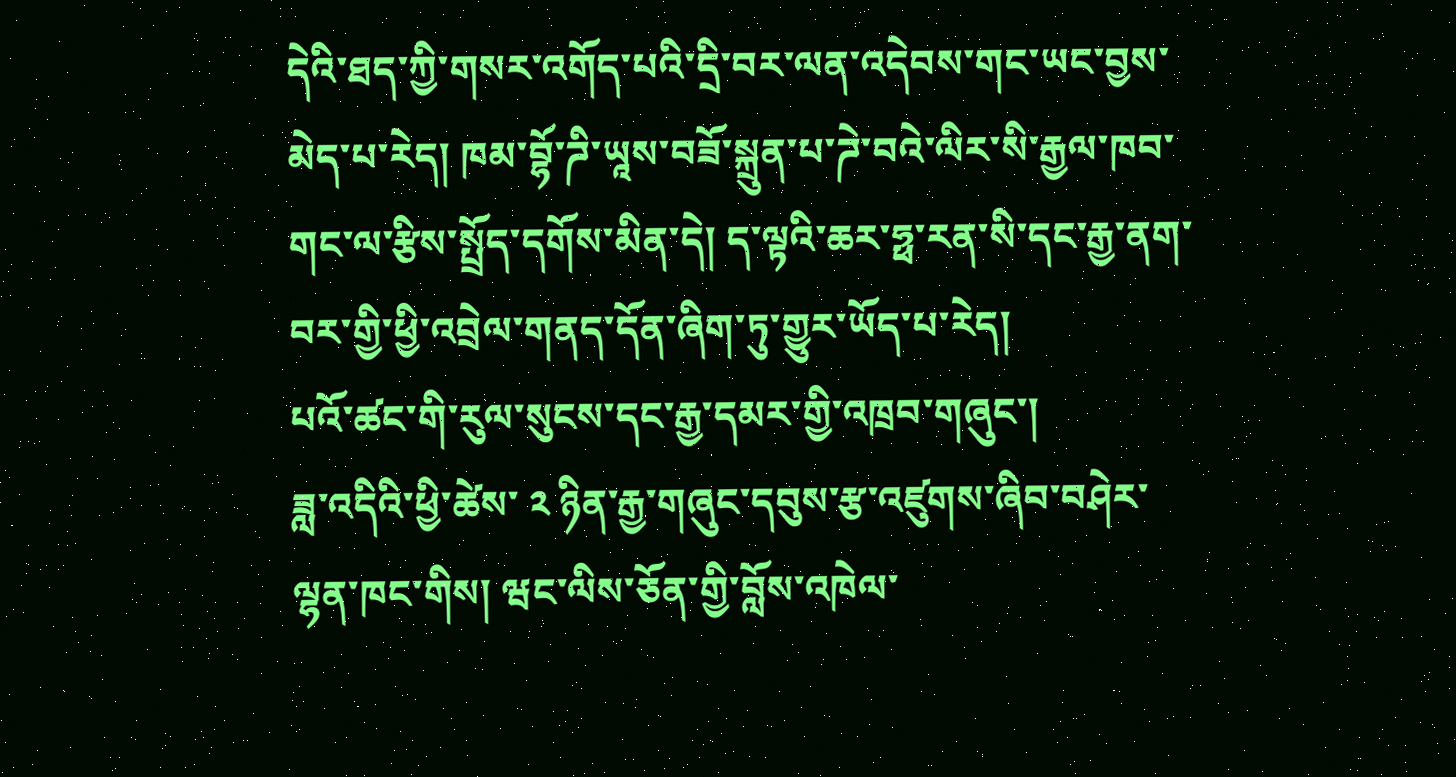དེའི་ཐད་ཀྱི་གསར་འགོད་པའི་དྲི་བར་ལན་འདེབས་གང་ཡང་བྱས་མེད་པ་རེད། ཁམ་བྷོ་ཌི་ཡཱས་བཟོ་སྐྲུན་པ་ཌེ་བའེ་ལིར་སི་རྒྱལ་ཁབ་གང་ལ་རྩིས་སྤྲོད་དགོས་མིན་དེ། ད་ལྟའི་ཆར་ཧྥ་རན་སི་དང་རྒྱ་ནག་བར་གྱི་ཕྱི་འབྲེལ་གནད་དོན་ཞིག་ཏུ་གྱུར་ཡོད་པ་རེད།
པའོ་ཚང་གི་རུལ་སུངས་དང་རྒྱ་དམར་གྱི་འཁྲབ་གཞུང་།
ཟླ་འདིའི་ཕྱི་ཚེས་ ༢ ཉིན་རྒྱ་གཞུང་དབུས་རྩ་འཛུགས་ཞིབ་བཤེར་ལྷན་ཁང་གིས། ཝང་ལིས་ཅོན་གྱི་བློས་འཁེལ་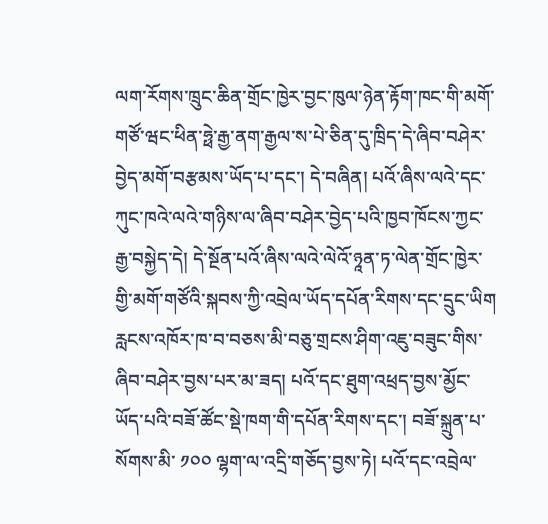ལག་རོགས་ཁྲུང་ཆིན་གྲོང་ཁྱེར་བྱང་ཁུལ་ཉེན་རྟོག་ཁང་གི་མགོ་གཙོ་ཝང་ཕིན་ཧྥེ་རྒྱ་ནག་རྒྱལ་ས་པེ་ཅིན་དུ་ཁྲིད་དེ་ཞིབ་བཤེར་བྱེད་མགོ་བརྩམས་ཡོད་པ་དང་། དེ་བཞིན། པའོ་ཞིས་ལའེ་དང་ཀུང་ཁའེ་ལའེ་གཉིས་ལ་ཞིབ་བཤེར་བྱེད་པའི་ཁྱབ་ཁོངས་ཀྱང་རྒྱ་བསྐྱེད་དེ། དེ་སྔོན་པའོ་ཞིས་ལའེ་ལེའོ་ཉཱན་ཏ་ལེན་གྲོང་ཁྱེར་གྱི་མགོ་གཙོའི་སྐབས་ཀྱི་འབྲེལ་ཡོད་དཔོན་རིགས་དང་དྲུང་ཡིག རླངས་འཁོར་ཁ་བ་བཅས་མི་བཅུ་གྲངས་ཤིག་འཇུ་བཟུང་གིས་ཞིབ་བཤེར་བྱས་པར་མ་ཟད། པའོ་དང་ཐུག་འཕྲད་བྱས་མྱོང་ཡོད་པའི་བཟོ་ཚོང་སྡེ་ཁག་གི་དཔོན་རིགས་དང་། བཟོ་སྐྲུན་པ་སོགས་མི་ ༡༠༠ ལྷག་ལ་འདྲི་གཅོད་བྱས་ཏེ། པའོ་དང་འབྲེལ་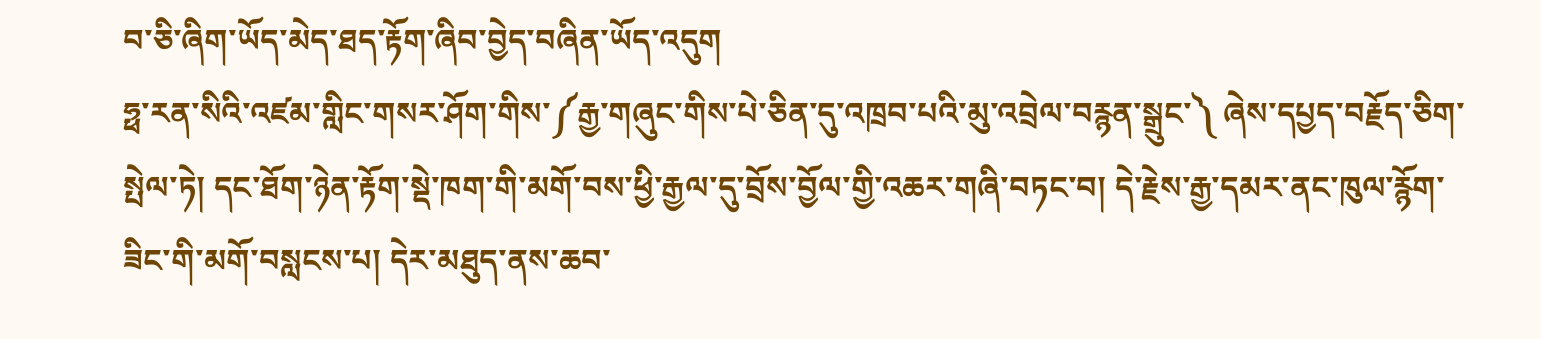བ་ཅི་ཞིག་ཡོད་མེད་ཐད་རྟོག་ཞིབ་བྱེད་བཞིན་ཡོད་འདུག
ཧྥ་རན་སིའི་འཛམ་གླིང་གསར་ཤོག་གིས་༼རྒྱ་གཞུང་གིས་པེ་ཅིན་དུ་འཁྲབ་པའི་མུ་འབྲེལ་བརྙན་སྒྲུང་༽ ཞེས་དཔྱད་བརྗོད་ཅིག་སྤེལ་ཏེ། དང་ཐོག་ཉེན་རྟོག་སྡེ་ཁག་གི་མགོ་བས་ཕྱི་རྒྱལ་དུ་བྲོས་བྱོལ་གྱི་འཆར་གཞི་བཏང་བ། དེ་རྗེས་རྒྱ་དམར་ནང་ཁུལ་རྙོག་ཟིང་གི་མགོ་བསླངས་པ། དེར་མཐུད་ནས་ཆབ་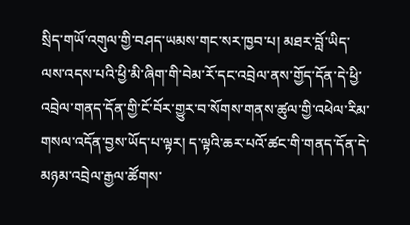སྲིད་གཡོ་འགུལ་གྱི་བཤད་ཡམས་གང་སར་ཁྱབ་པ། མཐར་བློ་ཡིད་ལས་འདས་པའི་ཕྱི་མི་ཞིག་གི་བེམ་རོ་དང་འབྲེལ་ནས་གྱོད་དོན་དེ་ཕྱི་འབྲེལ་གནད་དོན་གྱི་ངོ་བོར་གྱུར་བ་སོགས་གནས་ཚུལ་གྱི་འཕེལ་རིམ་གསལ་འདོན་བྱས་ཡོད་པ་ལྟར། ད་ལྟའི་ཆར་པའོ་ཚང་གི་གནད་དོན་དེ་མཉམ་འབྲེལ་རྒྱལ་ཚོགས་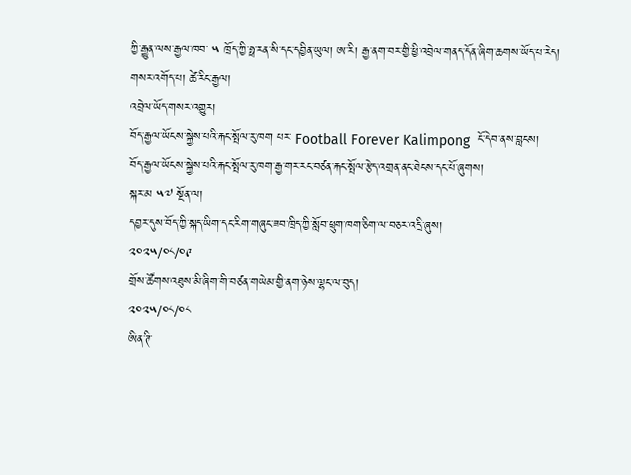ཀྱི་རྒྱུན་ལས་རྒྱལ་ཁབ་ ༥ ཁྲོད་ཀྱི་ཧྥ་རན་སི་དང་དབྱིན་ཡུལ། ཨ་རི། རྒྱ་ནག་བར་གྱི་ཕྱི་འབྲེལ་གནད་དོན་ཞིག་ཆགས་ཡོད་པ་རེད།
གསར་འགོད་པ། ཚེ་རིང་རྒྱལ།
འབྲེལ་ཡོད་གསར་འགྱུར།
བོད་རྒྱལ་ཡོངས་སྐྱེས་པའི་རྐང་སྤོལ་རུ་ཁག པར་ Football Forever Kalimpong  ངོ་དེབ་ནས་བླངས།
བོད་རྒྱལ་ཡོངས་སྐྱེས་པའི་རྐང་སྤོལ་རུ་ཁག་རྒྱ་གར་རང་བཙན་རྐང་སྤོལ་རྩེད་འགྲན་ནང་ཐེངས་དང་པོ་ཞུགས།
སྐར་མ ༥༧ སྔོན་ལ།
དབྱར་དུས་བོད་ཀྱི་སྐད་ཡིག་དང་རིག་གཞུང་ཟབ་ཁྲིད་ཀྱི་སློབ་ཕྲུག་ཁག་ཅིག་ལ་བཅར་འདྲི་ཞུས།
༢༠༢༥/༠༨/༠༩
གྲོས་ཚོགས་འཐུས་མི་ཞིག་གི་བཙན་གཡེམ་གྱི་ནག་ཉེས་ལྷང་ལ་བུད།
༢༠༢༥/༠༨/༠༨
ཨིན་ཊི་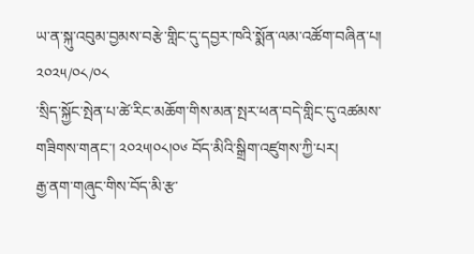ཡ་ན་སྐུ་འབུམ་བྱམས་བརྩེ་གླིང་དུ་དབྱར་ཁའི་སྨོན་ལམ་འཚོག་བཞིན་པ།
༢༠༢༥/༠༨/༠༨
་སྲིད་སྐྱོང་སྤེན་པ་ཚེ་རིང་མཆོག་གིས་མན་སྤར་ཕན་བདེ་གླིང་དུ་འཚམས་གཟིགས་གནང་། ༢༠༢༥།༠༨།༠༦ བོད་མིའི་སྒྲིག་འཛུགས་ཀྱི་པར།
རྒྱ་ནག་གཞུང་གིས་བོད་མི་རྩ་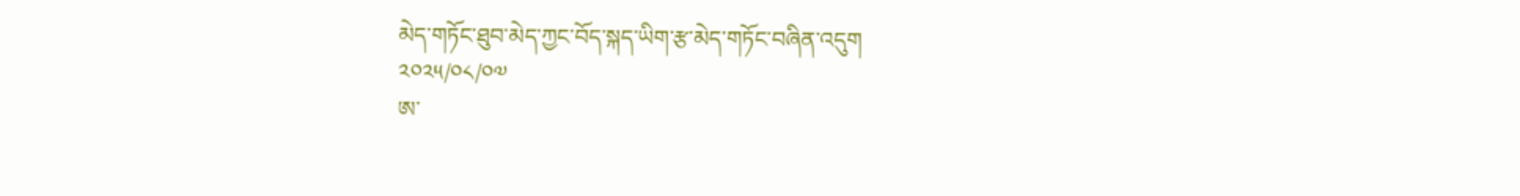མེད་གཏོང་ཐུབ་མེད་ཀྱང་བོད་སྐད་ཡིག་རྩ་མེད་གཏོང་བཞིན་འདུག
༢༠༢༥/༠༨/༠༧
ཨ་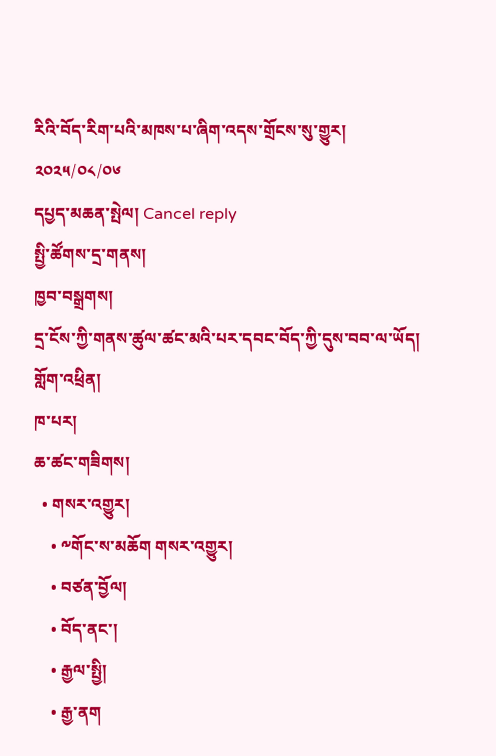རིའི་བོད་རིག་པའི་མཁས་པ་ཞིག་འདས་གྲོངས་སུ་གྱུར།
༢༠༢༥/༠༨/༠༦
དཔྱད་མཆན་སྤེལ། Cancel reply
སྤྱི་ཚོགས་དྲ་གནས།
ཁྱབ་བསྒྲགས།
དྲ་ངོས་ཀྱི་གནས་ཚུལ་ཚང་མའི་པར་དབང་བོད་ཀྱི་དུས་བབ་ལ་ཡོད།
གློག་འཕྲིན།
ཁ་པར།
ཆ་ཚང་གཟིགས།
  • གསར་འགྱུར།
    • ༸གོང་ས་མཆོག གསར་འགྱུར།
    • བཙན་བྱོལ།
    • བོད་ནང་།
    • རྒྱལ་སྤྱི།
    • རྒྱ་ནག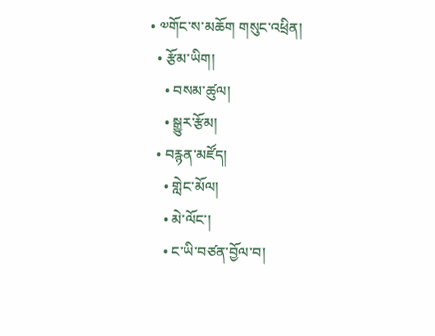• ༧གོང་ས་མཆོག གསུང་འཕྲིན།
  • རྩོམ་ཡིག།
    • བསམ་ཚུལ།
    • སྒྱུར་རྩོམ།
  • བརྙན་མཛོད།
    • གླེང་མོལ།
    • མེ་ལོང་།
    • ང་ཡི་བཙན་བྱོལ་བ།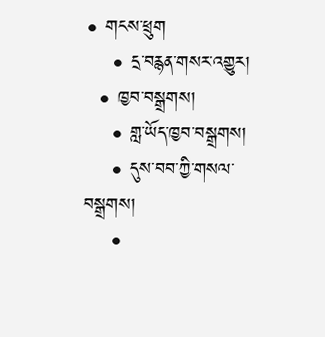• གངས་ཕྲུག
    • དྲ་བརྙན་གསར་འགྱུར།
  • ཁྱབ་བསྒྲགས།
    • གླ་ཡོད་ཁྱབ་བསྒྲགས།
    • དུས་བབ་ཀྱི་གསལ་བསྒྲགས།
    •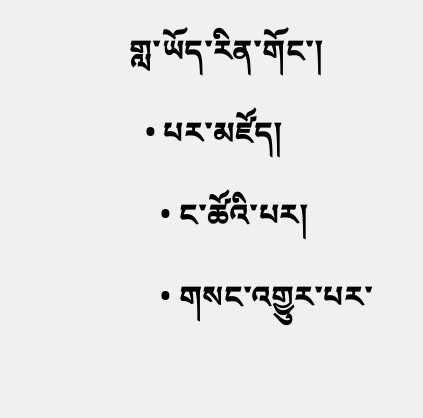གླ་ཡོད་རིན་གོང་།
  • པར་མཛོད།
    • ང་ཚོའི་པར།
    • གསང་འགྱུར་པར་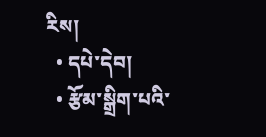རིས།
  • དཔེ་དེབ།
  • རྩོམ་སྒྲིག་པའི་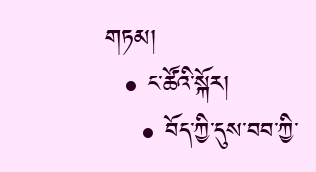གཏམ།
  • ང་ཚོའི་སྐོར།
    • བོད་ཀྱི་དུས་བབ་ཀྱི་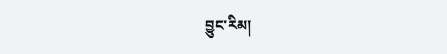བྱུང་རིམ།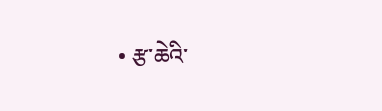• རྩ་ཆེའི་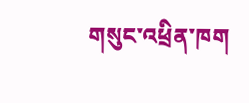གསུང་འཕྲིན་ཁག